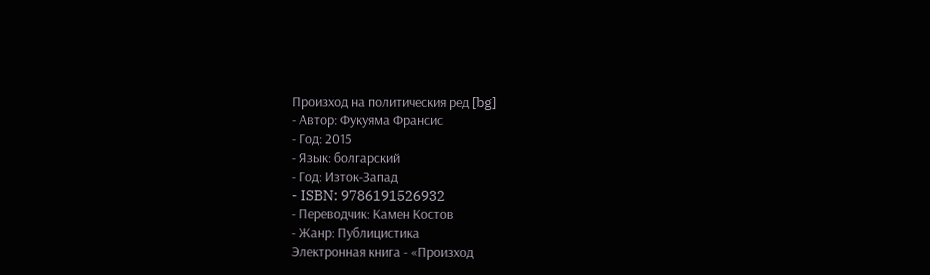Произход на политическия ред [bg]
- Автор: Фукуяма Франсис
- Год: 2015
- Язык: болгарский
- Год: Изток-Запад
- ISBN: 9786191526932
- Переводчик: Камен Костов
- Жанр: Публицистика
Электронная книга - «Произход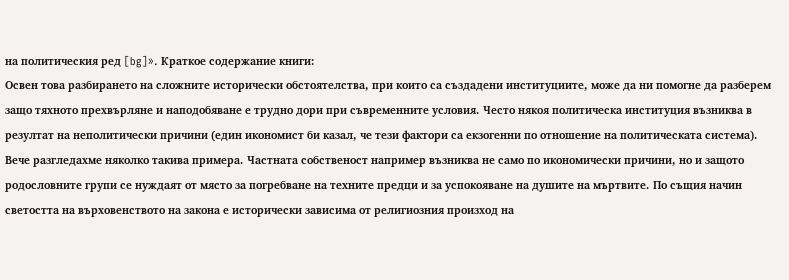на политическия ред [bg]». Краткое содержание книги:
Освен това разбирането на сложните исторически обстоятелства, при които са създадени институциите, може да ни помогне да разберем защо тяхното прехвърляне и наподобяване е трудно дори при съвременните условия. Често някоя политическа институция възниква в резултат на неполитически причини (един икономист би казал, че тези фактори са екзогенни по отношение на политическата система). Вече разгледахме няколко такива примера. Частната собственост например възниква не само по икономически причини, но и защото родословните групи се нуждаят от място за погребване на техните предци и за успокояване на душите на мъртвите. По същия начин светостта на върховенството на закона е исторически зависима от религиозния произход на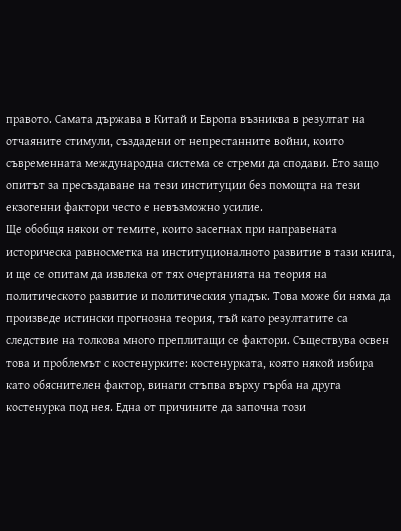правото. Самата държава в Китай и Европа възниква в резултат на отчаяните стимули, създадени от непрестанните войни, които съвременната международна система се стреми да сподави. Ето защо опитът за пресъздаване на тези институции без помощта на тези екзогенни фактори често е невъзможно усилие.
Ще обобщя някои от темите, които засегнах при направената историческа равносметка на институционалното развитие в тази книга, и ще се опитам да извлека от тях очертанията на теория на политическото развитие и политическия упадък. Това може би няма да произведе истински прогнозна теория, тъй като резултатите са следствие на толкова много преплитащи се фактори. Съществува освен това и проблемът с костенурките: костенурката, която някой избира като обяснителен фактор, винаги стъпва върху гърба на друга костенурка под нея. Една от причините да започна този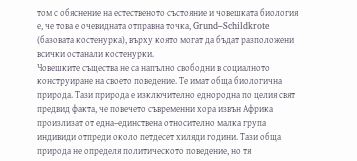том с обяснение на естественото състояние и човешката биология е, че това е очевидната отправна точка, Grund–Schildkrote (базовата костенурка), върху която могат да бъдат разположени всички останали костенурки.
Човешките същества не са напълно свободни в социалното конструиране на своето поведение. Те имат обща биологична природа. Тази природа е изключително еднородна по целия свят предвид факта, че повечето съвременни хора извън Африка произлизат от една–единствена относително малка група индивиди отпреди около петдесет хиляди години. Тази обща природа не определя политическото поведение, но тя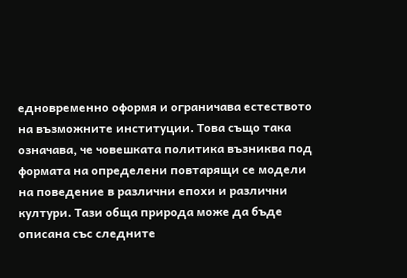едновременно оформя и ограничава естеството на възможните институции. Това също така означава, че човешката политика възниква под формата на определени повтарящи се модели на поведение в различни епохи и различни култури. Тази обща природа може да бъде описана със следните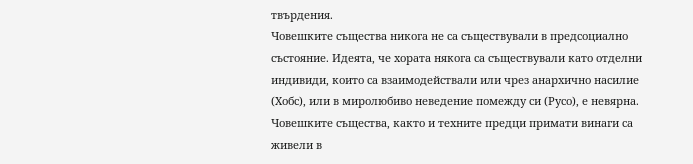твърдения.
Човешките същества никога не са съществували в предсоциално състояние. Идеята, че хората някога са съществували като отделни индивиди, които са взаимодействали или чрез анархично насилие (Хобс), или в миролюбиво неведение помежду си (Русо), е невярна. Човешките същества, както и техните предци примати винаги са живели в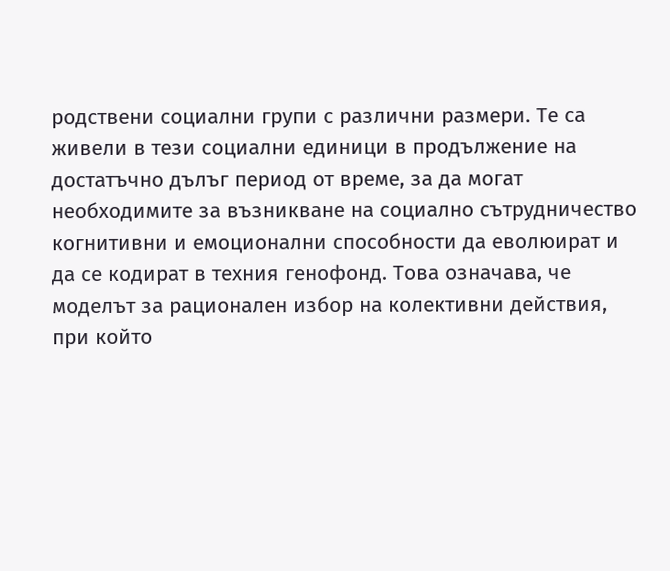родствени социални групи с различни размери. Те са живели в тези социални единици в продължение на достатъчно дълъг период от време, за да могат необходимите за възникване на социално сътрудничество когнитивни и емоционални способности да еволюират и да се кодират в техния генофонд. Това означава, че моделът за рационален избор на колективни действия, при който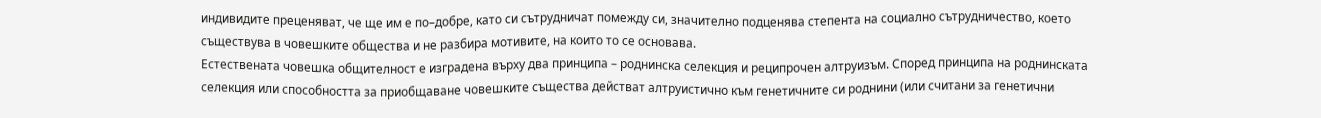индивидите преценяват, че ще им е по–добре, като си сътрудничат помежду си, значително подценява степента на социално сътрудничество, което съществува в човешките общества и не разбира мотивите, на които то се основава.
Естествената човешка общителност е изградена върху два принципа – роднинска селекция и реципрочен алтруизъм. Според принципа на роднинската селекция или способността за приобщаване човешките същества действат алтруистично към генетичните си роднини (или считани за генетични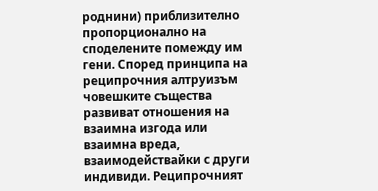роднини) приблизително пропорционално на споделените помежду им гени. Според принципа на реципрочния алтруизъм човешките същества развиват отношения на взаимна изгода или взаимна вреда, взаимодействайки с други индивиди. Реципрочният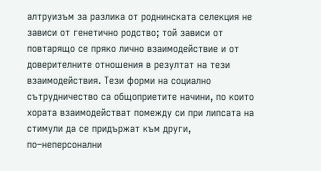алтруизъм за разлика от роднинската селекция не зависи от генетично родство; той зависи от повтарящо се пряко лично взаимодействие и от доверителните отношения в резултат на тези взаимодействия. Тези форми на социално сътрудничество са общоприетите начини, по които хората взаимодействат помежду си при липсата на стимули да се придържат към други, по–неперсонални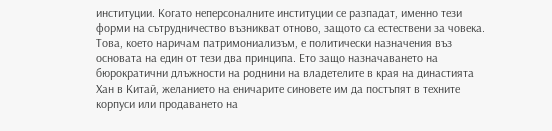институции. Когато неперсоналните институции се разпадат, именно тези форми на сътрудничество възникват отново, защото са естествени за човека. Това, което наричам патримониализъм, е политически назначения въз основата на един от тези два принципа. Ето защо назначаването на бюрократични длъжности на роднини на владетелите в края на династията Хан в Китай, желанието на еничарите синовете им да постъпят в техните корпуси или продаването на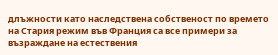длъжности като наследствена собственост по времето на Стария режим във Франция са все примери за възраждане на естествения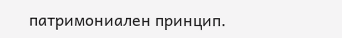патримониален принцип.